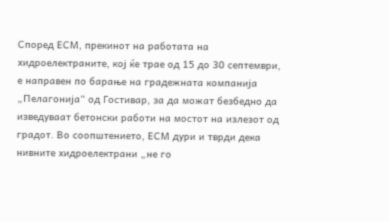Според ЕСМ, прекинот на работата на хидроелектраните, кој ќе трае од 15 до 30 септември, е направен по барање на градежната компанија „Пелагонија“ од Гостивар, за да можат безбедно да изведуваат бетонски работи на мостот на излезот од градот. Во соопштението, ЕСМ дури и тврди дека нивните хидроелектрани „не го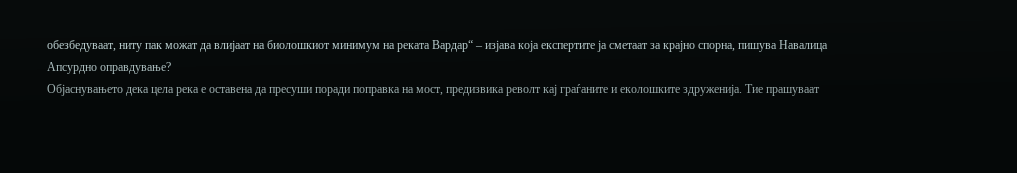обезбедуваат, ниту пак можат да влијаат на биолошкиот минимум на реката Вардар“ – изјава која експертите ја сметаат за крајно спорна, пишува Навалица
Апсурдно оправдување?
Објаснувањето дека цела река е оставена да пресуши поради поправка на мост, предизвика револт кај граѓаните и еколошките здруженија. Тие прашуваат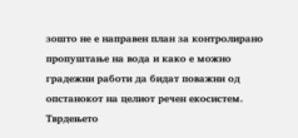зошто не е направен план за контролирано пропуштање на вода и како е можно градежни работи да бидат поважни од опстанокот на целиот речен екосистем. Тврдењето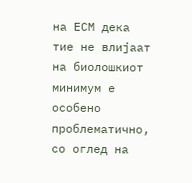на ЕСМ дека тие не влијаат на биолошкиот минимум е особено проблематично, со оглед на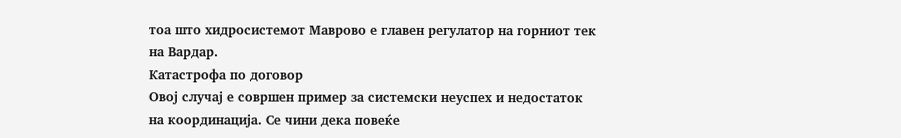тоа што хидросистемот Маврово е главен регулатор на горниот тек на Вардар.
Катастрофа по договор
Овој случај е совршен пример за системски неуспех и недостаток на координација. Се чини дека повеќе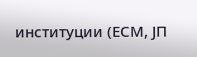институции (ЕСМ, ЈП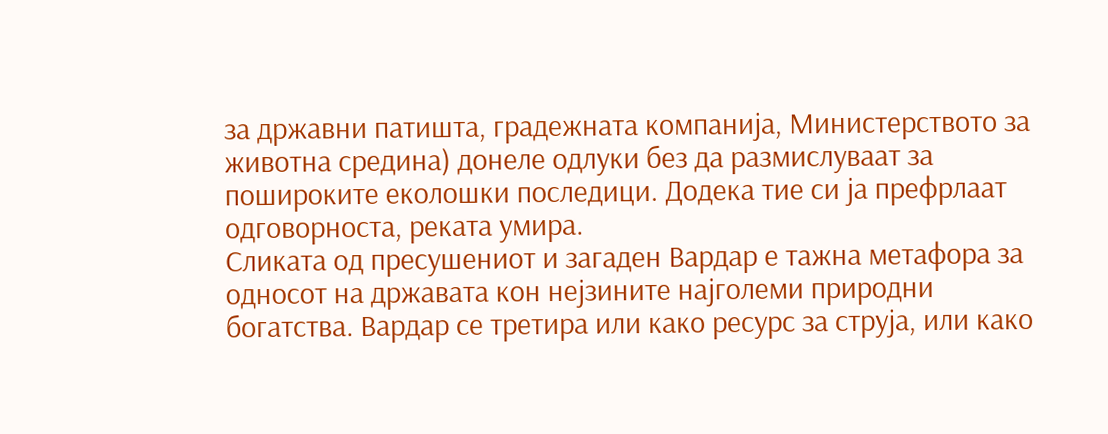за државни патишта, градежната компанија, Министерството за животна средина) донеле одлуки без да размислуваат за пошироките еколошки последици. Додека тие си ја префрлаат одговорноста, реката умира.
Сликата од пресушениот и загаден Вардар е тажна метафора за односот на државата кон нејзините најголеми природни богатства. Вардар се третира или како ресурс за струја, или како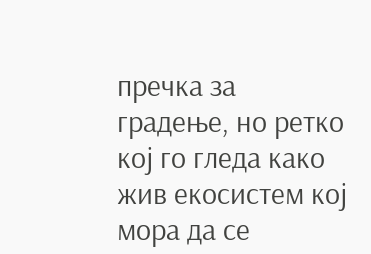пречка за градење, но ретко кој го гледа како жив екосистем кој мора да се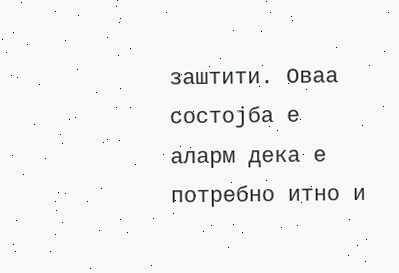заштити. Оваа состојба е аларм дека е потребно итно и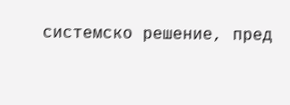системско решение, пред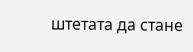штетата да стане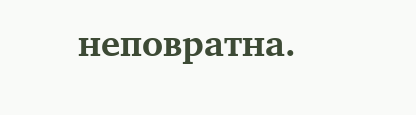неповратна.